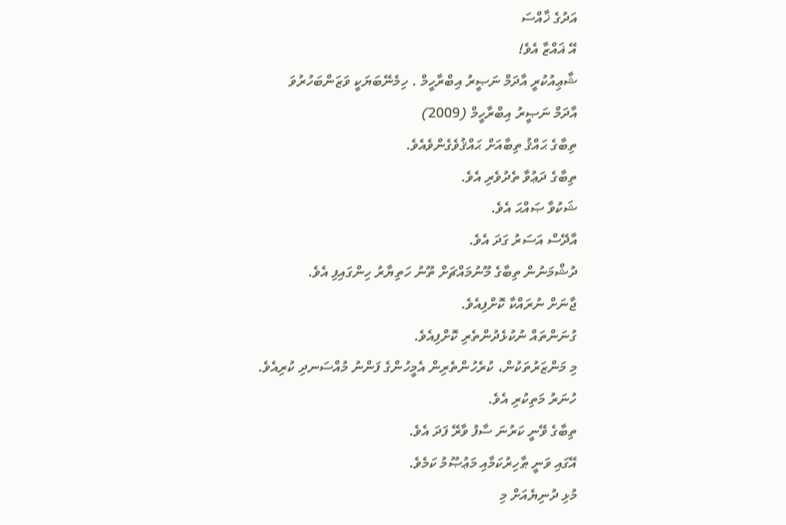އަދުގެ ޚާއްސަ
އޭ ޣައްޒާ އެވެ!
ޝާޢިއުކުރީ އާދަމް ނަޞީރު އިބްރާހީމް . ހިމެނޭބަޔަކީ ވަޒަންބަހުރުވަ
އާދަމް ނަޞީރު އިބްރާހީމް (2009)
ތިބާގެ ޙައްޤު ތިބާއަށް ޙައްޤުވެގެންވެއެވެ.
ތިބާގެ ދަޢުވާ ތެދުވެރި އެވެ.
ޝަކުވާ ޞައްޙަ އެވެ.
އާދޭސް އަސަރު ގަދަ އެވެ.
ދުޝްމަނުން ތިބާގެ މޫނުމައްޗަށް ތޫނު ހަތިޔާރު ހިންގައިފި އެވެ.
ޖާނަށް ނުރައްކާ ކޮށްފިއެވެ.
ގުނަންތައް ނުކުޅެދުންތެރި ކޮށްފިއެވެ.
މި މަންޒަރުތަކުން، ކުރެހުންތެރިން އެމީހުންގެ ފަންނު މުއްސަނދި ކުރިއެވެ. ހުނަރު މަތިކުރި އެވެ.
ތިބާގެ ވޭނީ ކަރުނަ ސާފު ވާރޭ ފަދަ އެވެ.
އޭގައި ވަނީ ޠާހިރުކަމާއި މަޢުޞޫމު ކަމެވެ.
މުޅި ދުނިޔެއަށް މި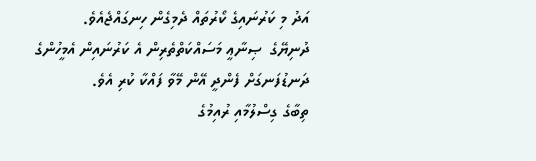އަދު މި ކަރުނައިގެ ކޯރުތައް ދެމިގެން ހިނގައްޖެއެވެ.
ދުނިޔޭގެ  ޞިނާޢީ މަސައްކަތްތެރިން އެ ކަރުނައިން އެމީހުންގެ ދަނޑުފަނގަށް ފެންދީ އޭން މޭވާ ފައްކާ ކުރި އެވެ.
ތިބާގެ ގިސްލުމާއި ރުއިމުގެ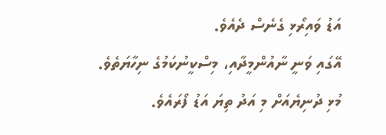އަޑު ވައިރޯޅި ގެނެސް ދެއެވެ.
އޭގައި ވަނީ ނާއުންމީދާއި، މިސްކީނުކަމުގެ ނިހާޔަތެވެ.
މުޅި ދުނިޔެއަށް މި އަދު ތިޔަ އަޑު ފޯރައެވެ.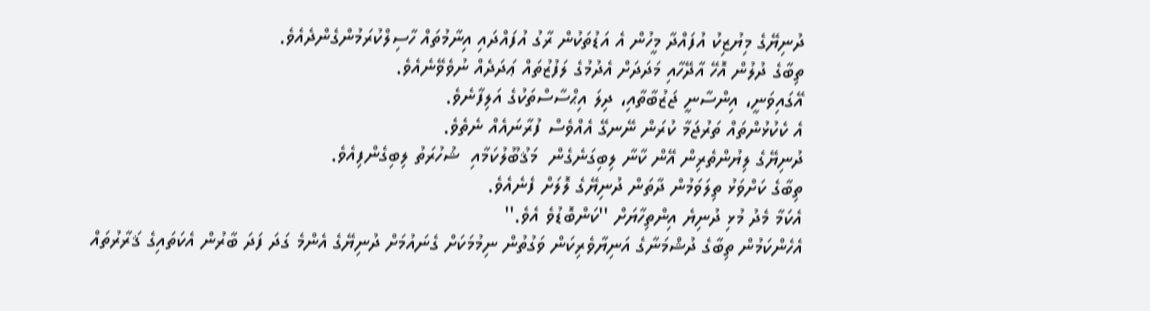ދުނިޔޭގެ މިޔުޒިކު އުފައްދާ މީހުން އެ އަޑުތަކުން ރާގު އުފައްދައި އިނާމުތައް ހާސިލްކުރަމުންގެންދެއެވެ.
ތިބާގެ ދުލުން އޮހޭ އާދޭހާއި މަދަދަށް އެދުމުގެ ލަފުޒުތައް ޢަދަދެއް ނުވެވޭނެއެވެ.
އޭގައިވަނީ، އިންސާނީ ޖަޒުބާތާއި، ދިލަ އިޙްސާސްތަކުގެ އަލިފާނެވެ.
އެ ކެކުޅުންތައް ތަރުޖަމާ ކުރަން ނޭނގޭ އެއްވެސް ފުރާނައެއް ނެތެވެ.
ދުނިޔޭގެ ލިޔުންތެރިން އޭން ކާނާ ލިބިގަނެގެން  މަޤުބޫލުކަމާއި  ޝުހުރަތު ލިބިގެންފިއެވެ.
ތިބާގެ ކަށްވަޅު ތިލަވަމުން ދާތަން ދުނިޔޭގެ ލޮލަށް ފެނެއެވެ.
އެކަމާ މެދު މުޅި ދުނިޔެ އިންތިހާޔަށް ''ކަންބޮޑުވެ އެވެ.''
އެހެންކަމުން ތިބާގެ ދުޝްމަނާގެ އަނިޔާވެރިކަން ވަގުތުން ނިމުމަކަށް ގެނައުމަށް ދުނިޔޭގެ އެންމެ ގަދަ ފަދަ ބާރުން އެކަތައިގެ ޤަރާރުތައް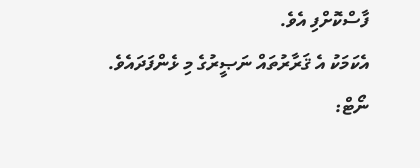ފާސްކޮށްފި އެވެ.
އެކަމަކު އެ ޤަރާރުތައް ނަޞީރުގެ މި ޅެންފަދައެވެ.
ނޯޓް: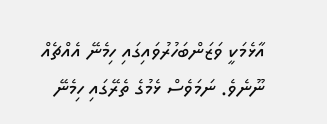އާޅެމަކީ ވަޒަންބަހުރުވައިގައި ހިމެނޭ އެއްޗެއް ނޫނެވެ. ނަމަވެސް ޅެމުގެ ތެރޭގައި ހިމެނޭ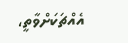އެއްޗަކަށްވާތީ،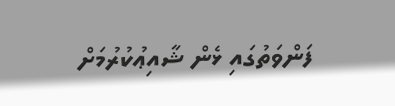ފަންވަތުގައި ޅެން ޝާއިޢުކުރުމަށް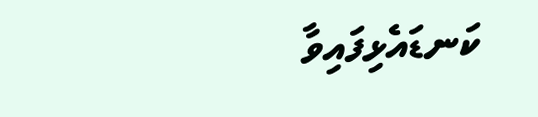ކަނޑައެޅިފައިވާ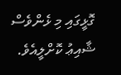ގޮޅީގައި މި ޅެންވެސް ޝާއިޢު ކޮށްލީއެވެ.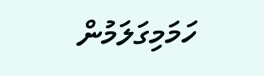ހަމަމިގަލަމުން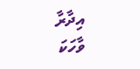އިދާރާ
ވާހަކަ